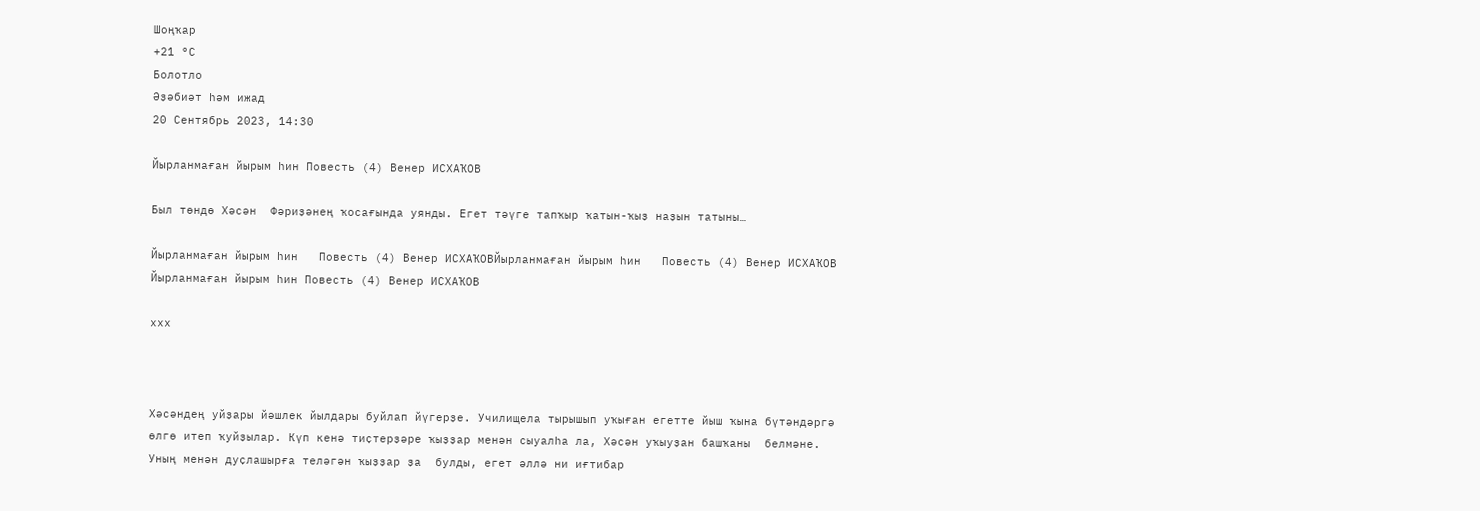Шоңҡар
+21 °С
Болотло
Әҙәбиәт һәм ижад
20 Сентябрь 2023, 14:30

Йырланмаған йырым һин Повесть (4) Венер ИСХАҠОВ

Был төндө Хәсән  Фәриҙәнең ҡосағында уянды. Егет тәүге тапҡыр ҡатын-ҡыҙ наҙын татыны…

Йырланмаған йырым һин   Повесть (4) Венер ИСХАҠОВЙырланмаған йырым һин   Повесть (4) Венер ИСХАҠОВ
Йырланмаған йырым һин Повесть (4) Венер ИСХАҠОВ

ххх



Хәсәндең уйҙары йәшлек йылдары буйлап йүгерҙе. Училищела тырышып уҡыған егетте йыш ҡына бүтәндәргә өлгө итеп ҡуйҙылар. Күп кенә тиҫтерҙәре ҡыҙҙар менән сыуалһа ла, Хәсән уҡыуҙан башҡаны  белмәне. Уның менән дуҫлашырға теләгән ҡыҙҙар ҙа  булды, егет әллә ни иғтибар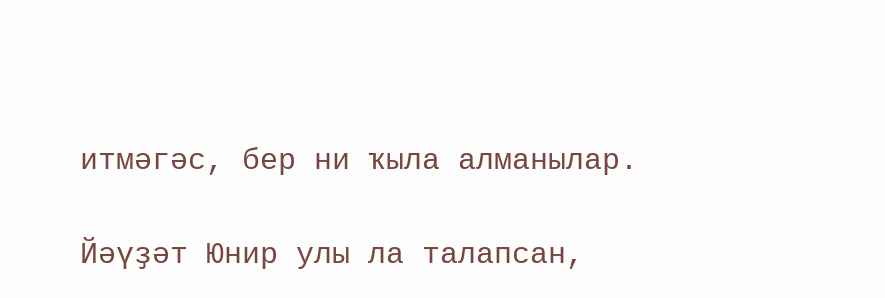итмәгәс, бер ни ҡыла алманылар.

Йәүҙәт Юнир улы ла талапсан,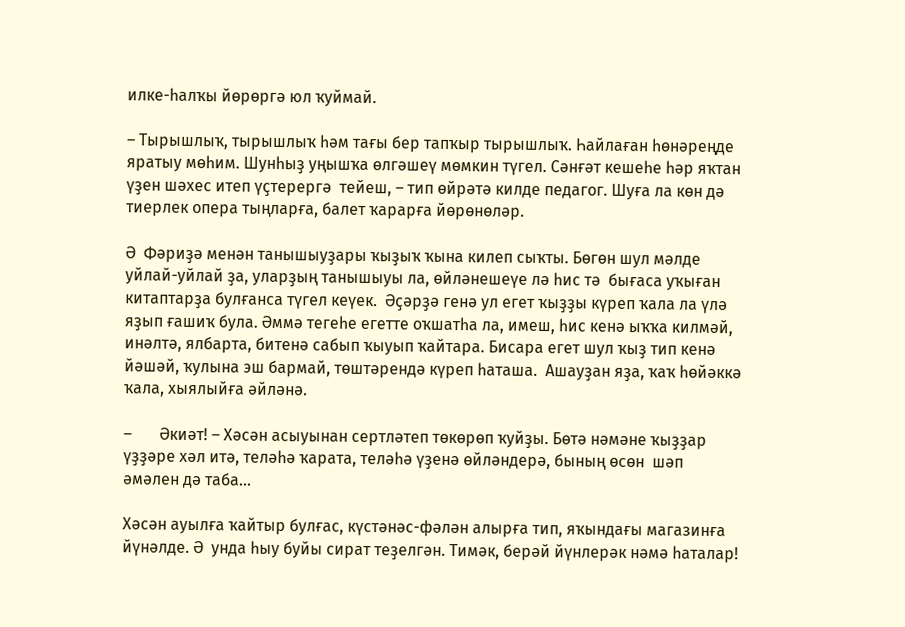илке-һалҡы йөрөргә юл ҡуймай.

– Тырышлыҡ, тырышлыҡ һәм тағы бер тапҡыр тырышлыҡ. Һайлаған һөнәреңде яратыу мөһим. Шунһыҙ уңышҡа өлгәшеү мөмкин түгел. Сәнғәт кешеһе һәр яҡтан үҙен шәхес итеп үҫтерергә  тейеш, – тип өйрәтә килде педагог. Шуға ла көн дә тиерлек опера тыңларға, балет ҡарарға йөрөнөләр.

Ә  Фәриҙә менән танышыуҙары ҡыҙыҡ ҡына килеп сыҡты. Бөгөн шул мәлде уйлай-уйлай ҙа, уларҙың танышыуы ла, өйләнешеүе лә һис тә  бығаса уҡыған китаптарҙа булғанса түгел кеүек.  Әҫәрҙә генә ул егет ҡыҙҙы күреп ҡала ла үлә яҙып ғашиҡ була. Әммә тегеһе егетте оҡшатһа ла, имеш, һис кенә ыҡҡа килмәй, инәлтә, ялбарта, битенә сабып ҡыуып ҡайтара. Бисара егет шул ҡыҙ тип кенә йәшәй, ҡулына эш бармай, төштәрендә күреп һаташа.  Ашауҙан яҙа, ҡаҡ һөйәккә ҡала, хыялыйға әйләнә.

–       Әкиәт! – Хәсән асыуынан сертләтеп төкөрөп ҡуйҙы. Бөтә нәмәне ҡыҙҙар үҙҙәре хәл итә, теләһә ҡарата, теләһә үҙенә өйләндерә, бының өсөн  шәп әмәлен дә таба...

Хәсән ауылға ҡайтыр булғас, күстәнәс-фәлән алырға тип, яҡындағы магазинға йүнәлде. Ә  унда һыу буйы сират теҙелгән. Тимәк, берәй йүнлерәк нәмә һаталар!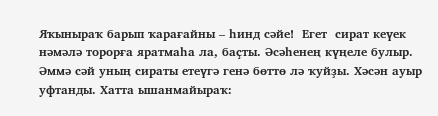Яҡыныраҡ барып ҡарағайны – һинд сәйе!  Егет  сират кеүек нәмәлә торорға яратмаһа ла, баҫты. Әсәһенең күңеле булыр. Әммә сәй уның сираты етеүгә генә бөттө лә ҡуйҙы. Хәсән ауыр уфтанды. Хатта ышанмайыраҡ: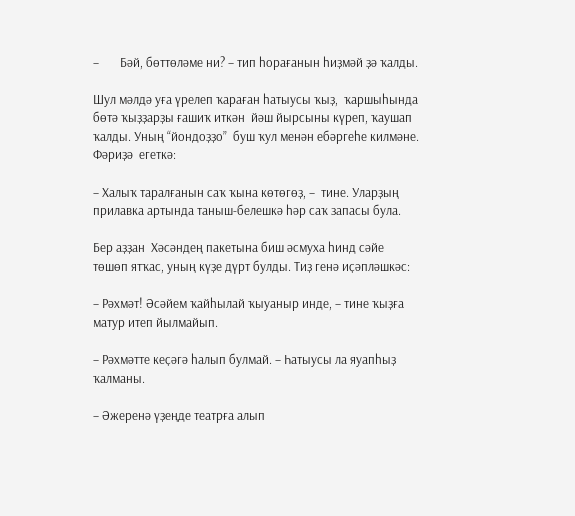–       Бәй, бөттөләме ни? – тип һорағанын һиҙмәй ҙә ҡалды.

Шул мәлдә уға үрелеп ҡараған һатыусы ҡыҙ,  ҡаршыһында бөтә ҡыҙҙарҙы ғашиҡ иткән  йәш йырсыны күреп, ҡаушап ҡалды. Уның “йондоҙҙо”  буш ҡул менән ебәргеһе килмәне. Фәриҙә  егеткә:

– Халыҡ таралғанын саҡ ҡына көтөгөҙ, –  тине. Уларҙың прилавка артында таныш-белешкә һәр саҡ запасы була.

Бер аҙҙан  Хәсәндең пакетына биш әсмуха һинд сәйе төшөп ятҡас, уның күҙе дүрт булды. Тиҙ генә иҫәпләшкәс:

– Рәхмәт! Әсәйем ҡайһылай ҡыуаныр инде, – тине ҡыҙға матур итеп йылмайып.

– Рәхмәтте кеҫәгә һалып булмай. – Һатыусы ла яуапһыҙ ҡалманы.

– Әжеренә үҙеңде театрға алып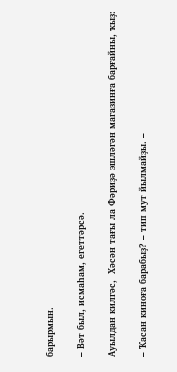барырмын.

– Вәт был, исмаһам, егеттәрсә.

Ауылдан килгәс,  Хәсән тағы ла Фәриҙә эшләгән магазинға барғайны, ҡыҙ:

– Ҡасан киноға барабыҙ? – тип мут йылмайҙы. –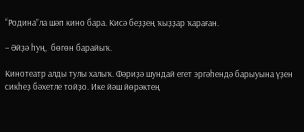“Родина”ла шәп кино бара. Кисә беҙҙең ҡыҙҙар ҡараған.

– Әйҙә һуң,  бөгөн барайыҡ.

Кинотеатр алды тулы халыҡ. Фәриҙә шундай егет эргәһендә барыуына үҙен сикһеҙ бәхетле тойҙо. Ике йәш йөрәктең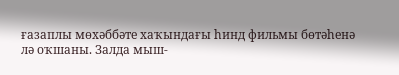ғазаплы мөхәббәте хаҡындағы һинд фильмы бөтәһенә лә оҡшаны. Залда мыш-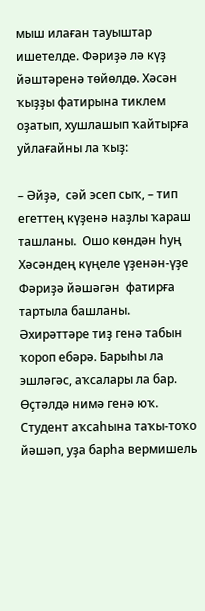мыш илаған тауыштар ишетелде. Фәриҙә лә күҙ йәштәренә төйөлдө. Хәсән ҡыҙҙы фатирына тиклем оҙатып, хушлашып ҡайтырға уйлағайны ла ҡыҙ:

– Әйҙә,  сәй эсеп сыҡ, – тип  егеттең күҙенә наҙлы ҡараш ташланы.  Ошо көндән һуң Хәсәндең күңеле үҙенән-үҙе Фәриҙә йәшәгән  фатирға тартыла башланы. Әхирәттәре тиҙ генә табын ҡороп ебәрә. Барыһы ла эшләгәс, аҡсалары ла бар. Өҫтәлдә нимә генә юҡ. Студент аҡсаһына таҡы-тоҡо йәшәп, уҙа барһа вермишель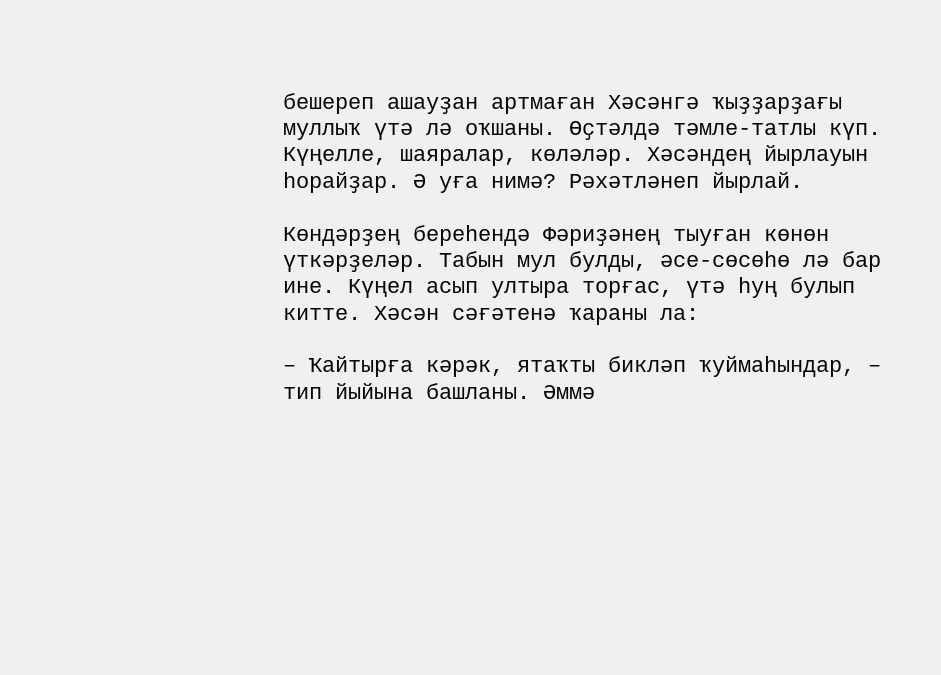бешереп ашауҙан артмаған Хәсәнгә ҡыҙҙарҙағы муллыҡ үтә лә оҡшаны. Өҫтәлдә тәмле-татлы күп. Күңелле, шаяралар, көләләр. Хәсәндең йырлауын һорайҙар. Ә уға нимә? Рәхәтләнеп йырлай.

Көндәрҙең береһендә Фәриҙәнең тыуған көнөн үткәрҙеләр. Табын мул булды, әсе-сөсөһө лә бар ине. Күңел асып ултыра торғас, үтә һуң булып китте. Хәсән сәғәтенә ҡараны ла:

– Ҡайтырға кәрәк, ятаҡты бикләп ҡуймаһындар, – тип йыйына башланы. Әммә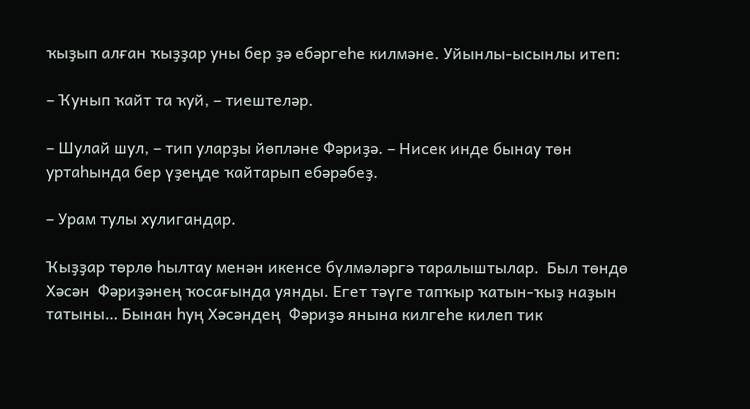ҡыҙып алған ҡыҙҙар уны бер ҙә ебәргеһе килмәне. Уйынлы-ысынлы итеп:

– Ҡунып ҡайт та ҡуй, – тиештеләр.

– Шулай шул, – тип уларҙы йөпләне Фәриҙә. – Нисек инде бынау төн уртаһында бер үҙеңде ҡайтарып ебәрәбеҙ.

– Урам тулы хулигандар.

Ҡыҙҙар төрлө һылтау менән икенсе бүлмәләргә таралыштылар.  Был төндө Хәсән  Фәриҙәнең ҡосағында уянды. Егет тәүге тапҡыр ҡатын-ҡыҙ наҙын татыны… Бынан һуң Хәсәндең  Фәриҙә янына килгеһе килеп тик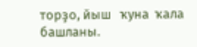торҙо, йыш   ҡуна  ҡала башланы.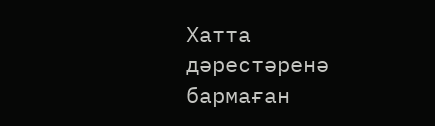Хатта дәрестәренә бармаған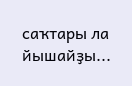саҡтары ла йышайҙы...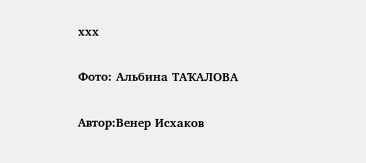ххх

Фото: Альбина ТАҠАЛОВА

Автор:Венер Исхаков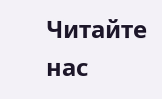Читайте нас